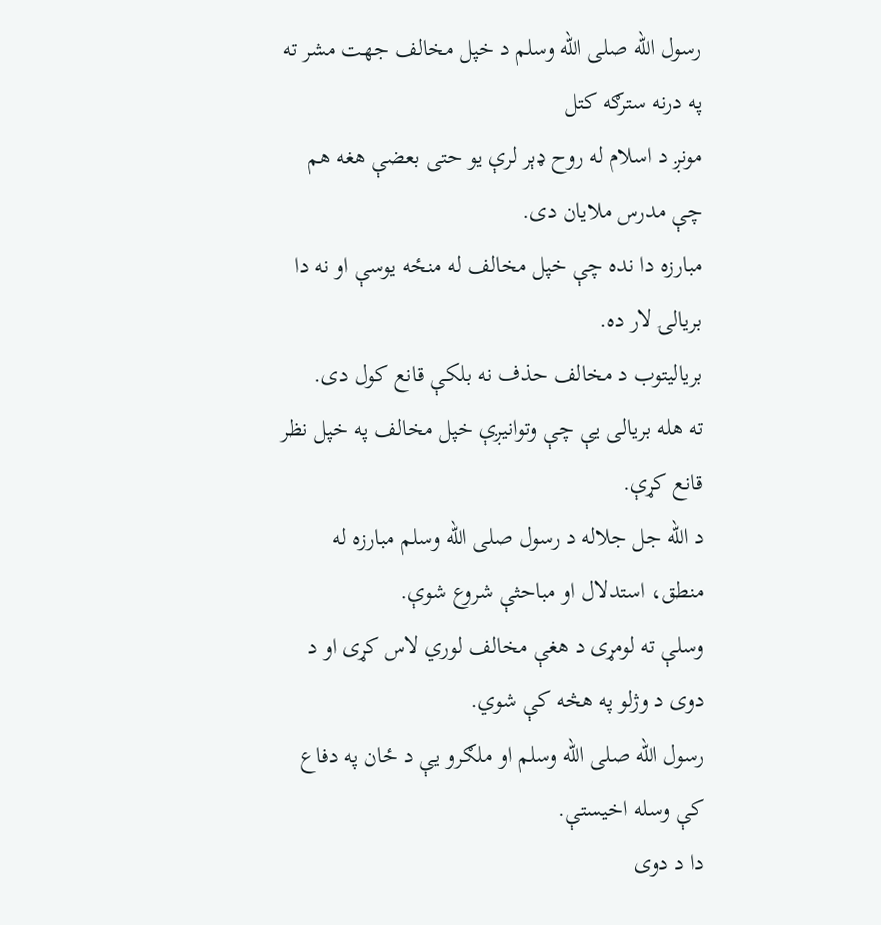رسول الله صلی الله وسلم د خپل مخالف جهت مشر ته په درنه سترګه کتل
مونږ د اسلام له روح ډېر لرې یو حتی بعضې هغه هم چې مدرس ملایان دی.
مبارزه دا نده چې خپل مخالف له منځه یوسې او نه دا بریالۍ لار ده.
بریالیتوب د مخالف حذف نه بلکې قانع کول دی.
ته هله بریالی یې چې وتوانیږې خپل مخالف په خپل نظر قانع کړې.
د الله جل جلاله د رسول صلی الله وسلم مبارزه له منطق، استدلال او مباحثې شروع شوې.
وسلې ته لومړی د هغې مخالف لوري لاس کړی او د دوی د وژلو په هڅه کې شوي.
رسول الله صلی الله وسلم او ملګرو یې د ځان په دفاع کې وسله اخیستې.
دا د دوی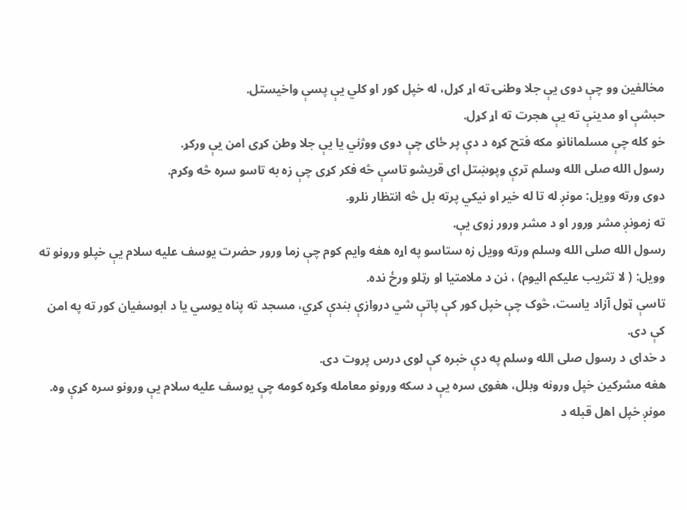مخالفین وو چې دوی یې جلا وطنۍ ته اړ کړل، له خپل کور او کلي یې پسې واخیستل.
حبشې او مدینې ته یې هجرت ته اړ کړل.
خو کله چې مسلمانانو مکه فتح کړه د دې پر ځای چې دوی ووژني یا یې جلا وطن کړی امن یې ورکړ.
رسول الله صلی الله وسلم ترې وپوښتل ای قریشو تاسې څه فکر کړی چې زه به تاسو سره څه وکړم.
دوی ورته وویل: مونږ له تا له خیر او نیکي پرته بل څه انتظار نلرو.
ته زمونږ مشر ورور او د مشر ورور زوی یې.
رسول الله صلی الله وسلم ورته وویل زه ستاسو په اړه هغه وایم کوم چې زما ورور حضرت یوسف علیه سلام یې خپلو ورونو ته وویل: ( لا تثریب علیکم الیوم) ، نن د ملامتیا او رټلو ورځ نده.
تاسې ټول آزاد یاست، څوک چې خپل کور کې پاتې شي دروازې بندې کړي، مسجد ته پناه یوسي یا د ابوسفیان کور ته په امن کې دی.
د خدای د رسول صلی الله وسلم په دې خبره کې لوی درس پروت دی.
هغه مشرکین خپل ورونه وبلل، هغوی سره یې د سکه ورونو معامله وکړه کومه چې یوسف علیه سلام یې ورونو سره کړې وه.
مونږ خپل اهل قبله د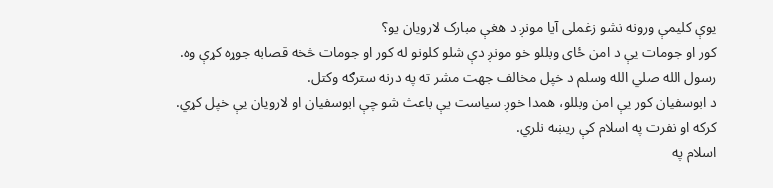یوې کلیمې ورونه نشو زغملی آیا مونږ د هغې مبارک لارویان یو؟
کور او جومات یې د امن ځای وبللو خو مونږ دې شلو کلونو له کور او جومات څخه قصابه جوړه کړې وه.
رسول الله صلي الله وسلم د خپل مخالف جهت مشر ته په درنه سترګه وکتل.
د ابوسفیان کور یې امن وبللو، همدا خوږ سیاست یې باعث شو چې ابوسفیان او لارویان یې خپل کړي.
کرکه او نفرت په اسلام کې ريښه نلري.
اسلام په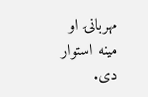مهربانۍ او مینه استوار دی.